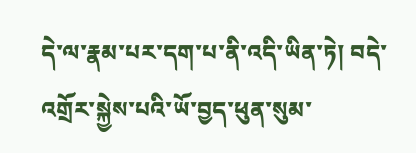དེ་ལ་རྣམ་པར་དག་པ་ནི་འདི་ཡིན་ཏེ། བདེ་འགྲོར་སྐྱེས་པའི་ཡོ་བྱད་ཕུན་སུམ་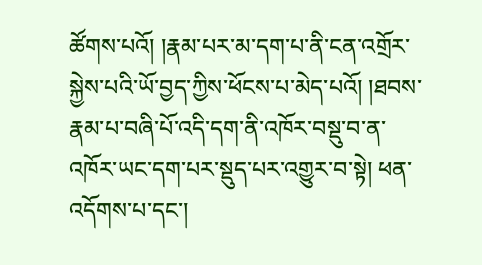ཚོགས་པའོ། །རྣམ་པར་མ་དག་པ་ནི་ངན་འགྲོར་སྐྱེས་པའི་ཡོ་བྱད་ཀྱིས་ཕོངས་པ་མེད་པའོ། །ཐབས་རྣམ་པ་བཞི་པོ་འདི་དག་ནི་འཁོར་བསྡུ་བ་ན་འཁོར་ཡང་དག་པར་སྡུད་པར་འགྱུར་བ་སྟེ། ཕན་འདོགས་པ་དང་།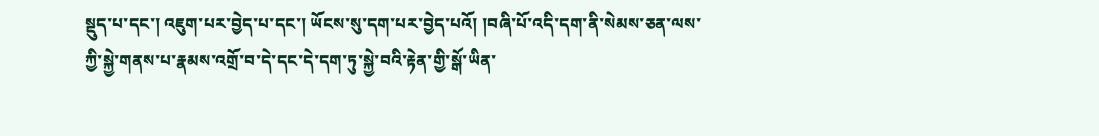སྡུད་པ་དང་། འཇུག་པར་བྱེད་པ་དང་། ཡོངས་སུ་དག་པར་བྱེད་པའོ། །བཞི་པོ་འདི་དག་ནི་སེམས་ཅན་ལས་ཀྱི་སྐྱེ་གནས་པ་རྣམས་འགྲོ་བ་དེ་དང་དེ་དག་ཏུ་སྐྱེ་བའི་རྟེན་གྱི་སྒོ་ཡིན་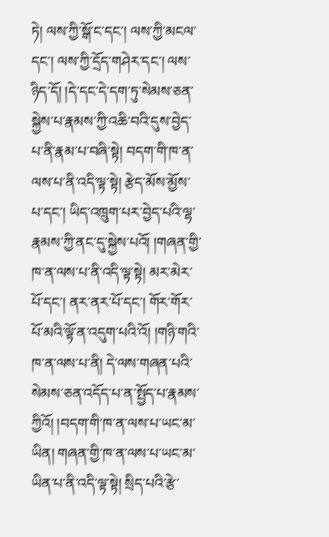ཏེ། ལས་ཀྱི་སྒོ་ང་དང་། ལས་ཀྱི་མངལ་དང་། ལས་ཀྱི་དྲོད་གཤེར་དང་། ལས་ཉིད་དོ། །དེ་དང་དེ་དག་ཏུ་སེམས་ཅན་སྐྱེས་པ་རྣམས་ཀྱི་འཆི་བའི་དུས་བྱེད་པ་ནི་རྣམ་པ་བཞི་སྟེ། བདག་གི་ཁ་ན་ལས་པ་ནི་འདི་ལྟ་སྟེ། རྩེད་མོས་མྱོས་པ་དང་། ཡིད་འཁྲུག་པར་བྱེད་པའི་ལྷ་རྣམས་ཀྱི་ནང་དུ་སྐྱེས་པའོ། །གཞན་གྱི་ཁ་ན་ལས་པ་ནི་འདི་ལྟ་སྟེ། མར་མེར་པོ་དང་། ནར་ནར་པོ་དང་། གོར་གོར་པོ་མའི་ལྟོ་ན་འདུག་པའི་འོ། །གཉི་གའི་ཁ་ན་ལས་པ་ནི། དེ་ལས་གཞན་པའི་སེམས་ཅན་འདོད་པ་ན་སྤྱོད་པ་རྣམས་ཀྱིའོ། །བདག་གི་ཁ་ན་ལས་པ་ཡང་མ་ཡིན། གཞན་གྱི་ཁ་ན་ལས་པ་ཡང་མ་ཡིན་པ་ནི་འདི་ལྟ་སྟེ། སྲིད་པའི་རྩེ་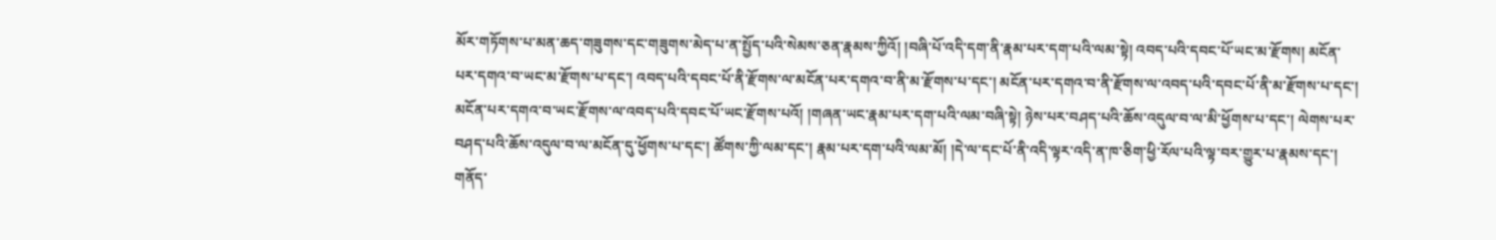མོར་གཏོགས་པ་མན་ཆད་གཟུགས་དང་གཟུགས་མེད་པ་ན་སྤྱོད་པའི་སེམས་ཅན་རྣམས་ཀྱིའོ། །བཞི་པོ་འདི་དག་ནི་རྣམ་པར་དག་པའི་ལམ་སྟེ། འབད་པའི་དབང་པོ་ཡང་མ་རྫོགས། མངོན་པར་དགའ་བ་ཡང་མ་རྫོགས་པ་དང་། འབད་པའི་དབང་པོ་ནི་རྫོགས་ལ་མངོན་པར་དགའ་བ་ནི་མ་རྫོགས་པ་དང་། མངོན་པར་དགའ་བ་ནི་རྫོགས་ལ་འབད་པའི་དབང་པོ་ནི་མ་རྫོགས་པ་དང་། མངོན་པར་དགའ་བ་ཡང་རྫོགས་ལ་འབད་པའི་དབང་པོ་ཡང་རྫོགས་པའོ། །གཞན་ཡང་རྣམ་པར་དག་པའི་ལམ་བཞི་སྟེ། ཉེས་པར་བཤད་པའི་ཆོས་འདུལ་བ་ལ་མི་ཕྱོགས་པ་དང་། ལེགས་པར་བཤད་པའི་ཆོས་འདུལ་བ་ལ་མངོན་དུ་ཕྱོགས་པ་དང་། ཚོགས་ཀྱི་ལམ་དང་། རྣམ་པར་དག་པའི་ལམ་མོ། །དེ་ལ་དང་པོ་ནི་འདི་ལྟར་འདི་ན་ཁ་ཅིག་ཕྱི་རོལ་པའི་ལྟ་བར་གྱུར་པ་རྣམས་དང་། གནོད་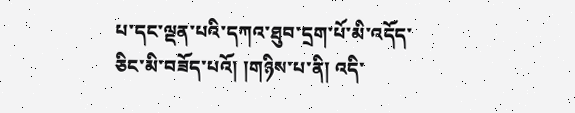པ་དང་ལྡན་པའི་དཀའ་ཐུབ་དྲག་པོ་མི་འདོད་ཅིང་མི་བཟོད་པའོ། །གཉིས་པ་ནི། འདི་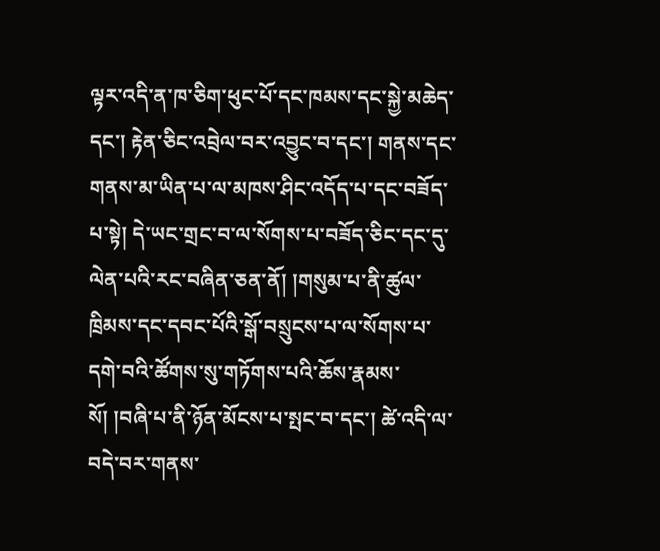ལྟར་འདི་ན་ཁ་ཅིག་ཕུང་པོ་དང་ཁམས་དང་སྐྱེ་མཆེད་དང་། རྟེན་ཅིང་འབྲེལ་བར་འབྱུང་བ་དང་། གནས་དང་གནས་མ་ཡིན་པ་ལ་མཁས་ཤིང་འདོད་པ་དང་བཟོད་པ་སྟེ། དེ་ཡང་གྲང་བ་ལ་སོགས་པ་བཟོད་ཅིང་དང་དུ་ལེན་པའི་རང་བཞིན་ཅན་ནོ། །གསུམ་པ་ནི་ཚུལ་ཁྲིམས་དང་དབང་པོའི་སྒོ་བསྲུངས་པ་ལ་སོགས་པ་དགེ་བའི་ཚོགས་སུ་གཏོགས་པའི་ཆོས་རྣམས་སོ། །བཞི་པ་ནི་ཉོན་མོངས་པ་སྤང་བ་དང་། ཚེ་འདི་ལ་བདེ་བར་གནས་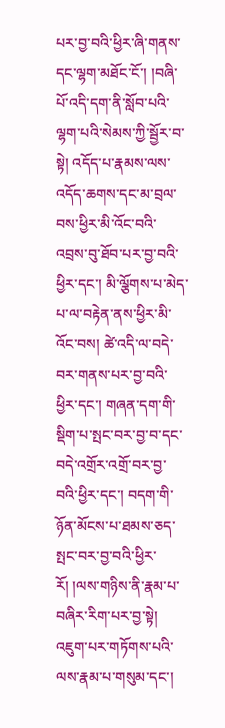པར་བྱ་བའི་ཕྱིར་ཞི་གནས་དང་ལྷག་མཐོང་ངོ་། །བཞི་པོ་འདི་དག་ནི་སློབ་པའི་ལྷག་པའི་སེམས་ཀྱི་སྦྱོར་བ་སྟེ། འདོད་པ་རྣམས་ལས་འདོད་ཆགས་དང་མ་བྲལ་བས་ཕྱིར་མི་འོང་བའི་འབྲས་བུ་ཐོབ་པར་བྱ་བའི་ཕྱིར་དང་། མི་ལྕོགས་པ་མེད་པ་ལ་བརྟེན་ནས་ཕྱིར་མི་འོང་བས། ཚེ་འདི་ལ་བདེ་བར་གནས་པར་བྱ་བའི་ཕྱིར་དང་། གཞན་དག་གི་སྡིག་པ་སྤང་བར་བྱ་བ་དང་བདེ་འགྲོར་འགྲོ་བར་བྱ་བའི་ཕྱིར་དང་། བདག་གི་ཉོན་མོངས་པ་ཐམས་ཅད་སྤང་བར་བྱ་བའི་ཕྱིར་རོ། །ལས་གཉིས་ནི་རྣམ་པ་བཞིར་རིག་པར་བྱ་སྟེ། འཇུག་པར་གཏོགས་པའི་ལས་རྣམ་པ་གསུམ་དང་།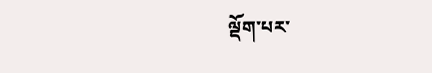ལྡོག་པར་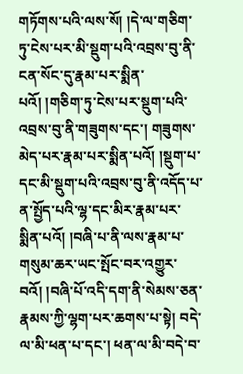གཏོགས་པའི་ལས་སོ། །དེ་ལ་གཅིག་ཏུ་ངེས་པར་མི་སྡུག་པའི་འབྲས་བུ་ནི་ངན་སོང་དུ་རྣམ་པར་སྨིན་པའོ། །གཅིག་ཏུ་ངེས་པར་སྡུག་པའི་འབྲས་བུ་ནི་གཟུགས་དང་། གཟུགས་མེད་པར་རྣམ་པར་སྨིན་པའོ། །སྡུག་པ་དང་མི་སྡུག་པའི་འབྲས་བུ་ནི་འདོད་པ་ན་སྤྱོད་པའི་ལྷ་དང་མིར་རྣམ་པར་སྨིན་པའོ། །བཞི་པ་ནི་ལས་རྣམ་པ་གསུམ་ཆར་ཡང་སྤོང་བར་འགྱུར་བའོ། །བཞི་པོ་འདི་དག་ནི་སེམས་ཅན་རྣམས་ཀྱི་ལྷག་པར་ཆགས་པ་སྟེ། བདེ་ལ་མི་ཕན་པ་དང་། ཕན་ལ་མི་བདེ་བ་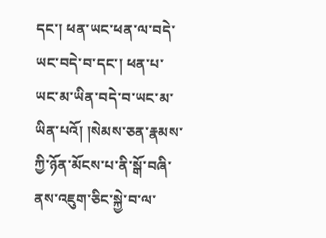དང་། ཕན་ཡང་ཕན་ལ་བདེ་ཡང་བདེ་བ་དང་། ཕན་པ་ཡང་མ་ཡིན་བདེ་བ་ཡང་མ་ཡིན་པའོ། །སེམས་ཅན་རྣམས་ཀྱི་ཉོན་མོངས་པ་ནི་སྒོ་བཞི་ནས་འཇུག་ཅིང་སྐྱེ་བ་ལ་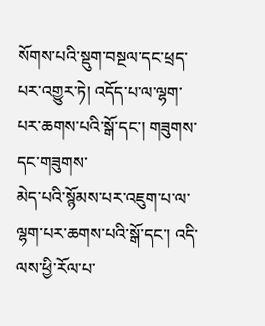སོགས་པའི་སྡུག་བསྔལ་དང་ཕྲད་པར་འགྱུར་ཏེ། འདོད་པ་ལ་ལྷག་པར་ཆགས་པའི་སྒོ་དང་། གཟུགས་དང་གཟུགས་
མེད་པའི་སྙོམས་པར་འཇུག་པ་ལ་ལྷག་པར་ཆགས་པའི་སྒོ་དང་། འདི་ལས་ཕྱི་རོལ་པ་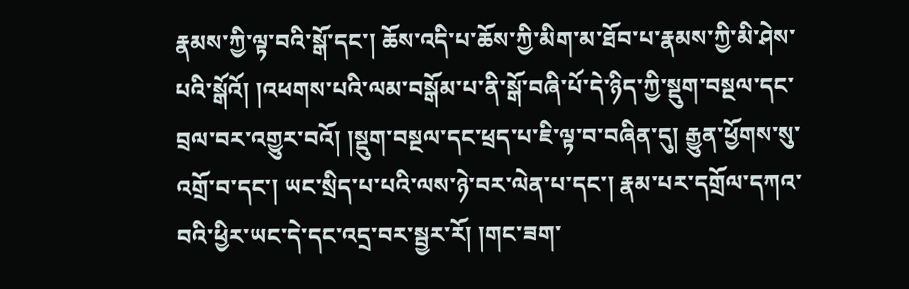རྣམས་ཀྱི་ལྟ་བའི་སྒོ་དང་། ཆོས་འདི་པ་ཆོས་ཀྱི་མིག་མ་ཐོབ་པ་རྣམས་ཀྱི་མི་ཤེས་པའི་སྒོའོ། །འཕགས་པའི་ལམ་བསྒོམ་པ་ནི་སྒོ་བཞི་པོ་དེ་ཉིད་ཀྱི་སྡུག་བསྔལ་དང་བྲལ་བར་འགྱུར་བའོ། །སྡུག་བསྔལ་དང་ཕྲད་པ་ཇི་ལྟ་བ་བཞིན་དུ། རྒྱུན་ཕྱོགས་སུ་འགྲོ་བ་དང་། ཡང་སྲིད་པ་པའི་ལས་ཉེ་བར་ལེན་པ་དང་། རྣམ་པར་དགྲོལ་དཀའ་བའི་ཕྱིར་ཡང་དེ་དང་འདྲ་བར་སྦྱར་རོ། །གང་ཟག་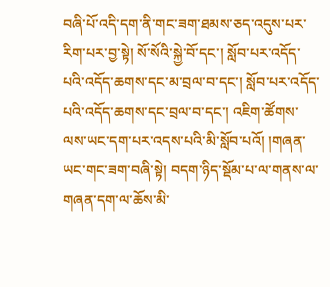བཞི་པོ་འདི་དག་ནི་གང་ཟག་ཐམས་ཅད་འདུས་པར་རིག་པར་བྱ་སྟེ། སོ་སོའི་སྐྱེ་བོ་དང་། སློབ་པར་འདོད་པའི་འདོད་ཆགས་དང་མ་བྲལ་བ་དང་། སློབ་པར་འདོད་པའི་འདོད་ཆགས་དང་བྲལ་བ་དང་། འཇིག་ཚོགས་ལས་ཡང་དག་པར་འདས་པའི་མི་སློབ་པའོ། །གཞན་ཡང་གང་ཟག་བཞི་སྟེ། བདག་ཉིད་སྡོམ་པ་ལ་གནས་ལ་གཞན་དག་ལ་ཆོས་མི་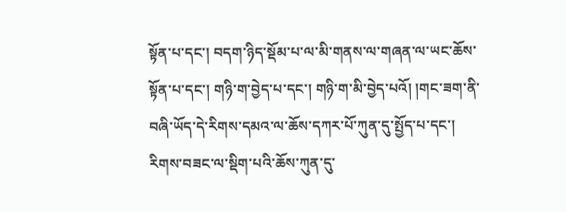སྟོན་པ་དང་། བདག་ཉིད་སྡོམ་པ་ལ་མི་གནས་ལ་གཞན་ལ་ཡང་ཆོས་སྟོན་པ་དང་། གཉི་ག་བྱེད་པ་དང་། གཉི་ག་མི་བྱེད་པའོ། །གང་ཟག་ནི་བཞི་ཡོད་དེ་རིགས་དམའ་ལ་ཆོས་དཀར་པོ་ཀུན་དུ་སྤྱོད་པ་དང་། རིགས་བཟང་ལ་སྡིག་པའི་ཆོས་ཀུན་དུ་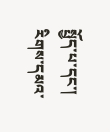སྤྱོད་པ་དང་། རིགས་དམའ་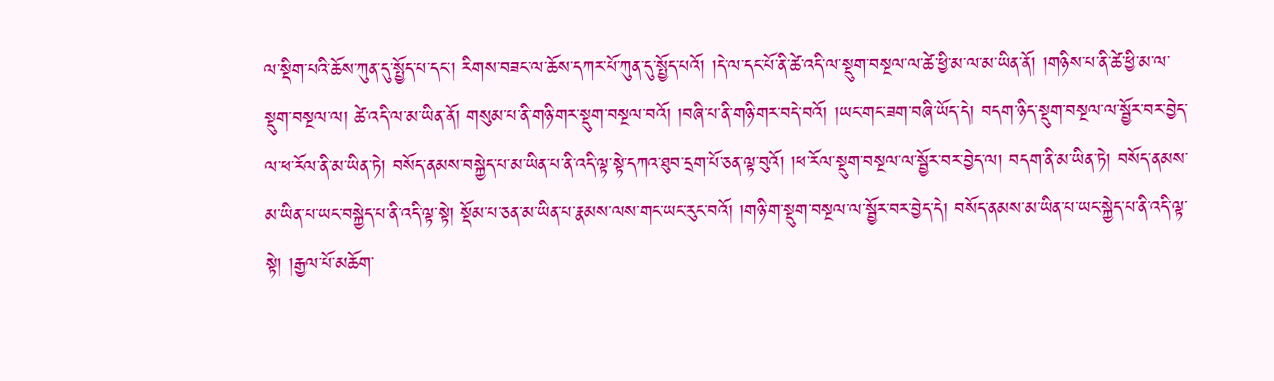ལ་སྡིག་པའི་ཆོས་ཀུན་དུ་སྤྱོད་པ་དང་། རིགས་བཟང་ལ་ཆོས་དཀར་པོ་ཀུན་དུ་སྤྱོད་པའོ། །དེ་ལ་དང་པོ་ནི་ཚེ་འདི་ལ་སྡུག་བསྔལ་ལ་ཚེ་ཕྱི་མ་ལ་མ་ཡིན་ནོ། །གཉིས་པ་ནི་ཚེ་ཕྱི་མ་ལ་སྡུག་བསྔལ་ལ། ཚེ་འདི་ལ་མ་ཡིན་ནོ། གསུམ་པ་ནི་གཉི་གར་སྡུག་བསྔལ་བའོ། །བཞི་པ་ནི་གཉི་གར་བདེ་བའོ། །ཡང་གང་ཟག་བཞི་ཡོད་དེ། བདག་ཉིད་སྡུག་བསྔལ་ལ་སྦྱོར་བར་བྱེད་ལ་ཕ་རོལ་ནི་མ་ཡིན་ཏེ། བསོད་ནམས་བསྐྱེད་པ་མ་ཡིན་པ་ནི་འདི་ལྟ་སྟེ་དཀའ་ཐུབ་དྲག་པོ་ཅན་ལྟ་བུའོ། །ཕ་རོལ་སྡུག་བསྔལ་ལ་སྦྱོར་བར་བྱེད་ལ། བདག་ནི་མ་ཡིན་ཏེ། བསོད་ནམས་མ་ཡིན་པ་ཡང་བསྐྱེད་པ་ནི་འདི་ལྟ་སྟེ། སྡོམ་པ་ཅན་མ་ཡིན་པ་རྣམས་ལས་གང་ཡང་རུང་བའོ། །གཉི་ག་སྡུག་བསྔལ་ལ་སྦྱོར་བར་བྱེད་དེ། བསོད་ནམས་མ་ཡིན་པ་ཡང་སྐྱེད་པ་ནི་འདི་ལྟ་སྟེ། །རྒྱལ་པོ་མཆོག་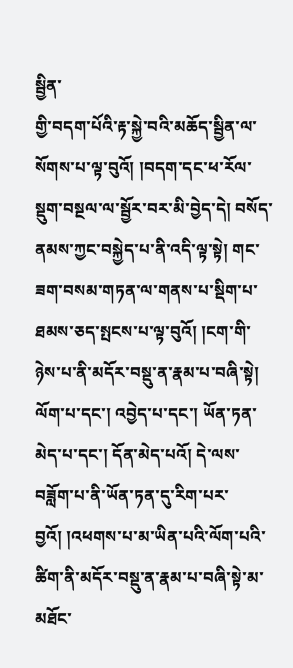སྦྱིན་
གྱི་བདག་པོའི་རྟ་སྐྱེ་བའི་མཆོད་སྦྱིན་ལ་སོགས་པ་ལྟ་བུའོ། །བདག་དང་ཕ་རོལ་སྡུག་བསྔལ་ལ་སྦྱོར་བར་མི་བྱེད་དེ། བསོད་ནམས་ཀྱང་བསྐྱེད་པ་ནི་འདི་ལྟ་སྟེ། གང་ཟག་བསམ་གཏན་ལ་གནས་པ་སྡིག་པ་ཐམས་ཅད་སྤངས་པ་ལྟ་བུའོ། །ངག་གི་ཉེས་པ་ནི་མདོར་བསྡུ་ན་རྣམ་པ་བཞི་སྟེ། ལོག་པ་དང་། འབྱེད་པ་དང་། ཡོན་ཏན་མེད་པ་དང་། དོན་མེད་པའོ། དེ་ལས་བཟློག་པ་ནི་ཡོན་ཏན་དུ་རིག་པར་བྱའོ། །འཕགས་པ་མ་ཡིན་པའི་ལོག་པའི་ཚིག་ནི་མདོར་བསྡུ་ན་རྣམ་པ་བཞི་སྟེ་མ་མཐོང་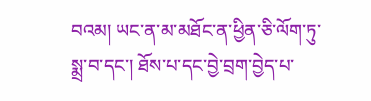བའམ། ཡང་ན་མ་མཐོང་ན་ཕྱིན་ཅི་ལོག་ཏུ་སྨྲ་བ་དང་། ཐོས་པ་དང་བྱེ་བྲག་བྱེད་པ་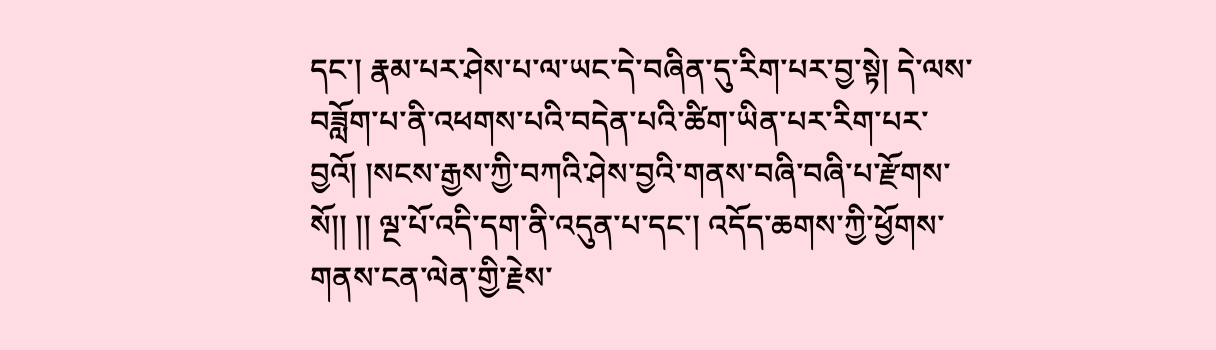དང་། རྣམ་པར་ཤེས་པ་ལ་ཡང་དེ་བཞིན་དུ་རིག་པར་བྱ་སྟེ། དེ་ལས་བཟློག་པ་ནི་འཕགས་པའི་བདེན་པའི་ཚིག་ཡིན་པར་རིག་པར་བྱའོ། །སངས་རྒྱས་ཀྱི་བཀའི་ཤེས་བྱའི་གནས་བཞི་བཞི་པ་རྫོགས་སོ།། །། ལྔ་པོ་འདི་དག་ནི་འདུན་པ་དང་། འདོད་ཆགས་ཀྱི་ཕྱོགས་གནས་ངན་ལེན་གྱི་རྗེས་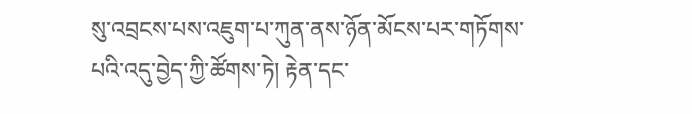སུ་འབྲངས་པས་འཇུག་པ་ཀུན་ནས་ཉོན་མོངས་པར་གཏོགས་པའི་འདུ་བྱེད་ཀྱི་ཚོགས་ཏེ། རྟེན་དང་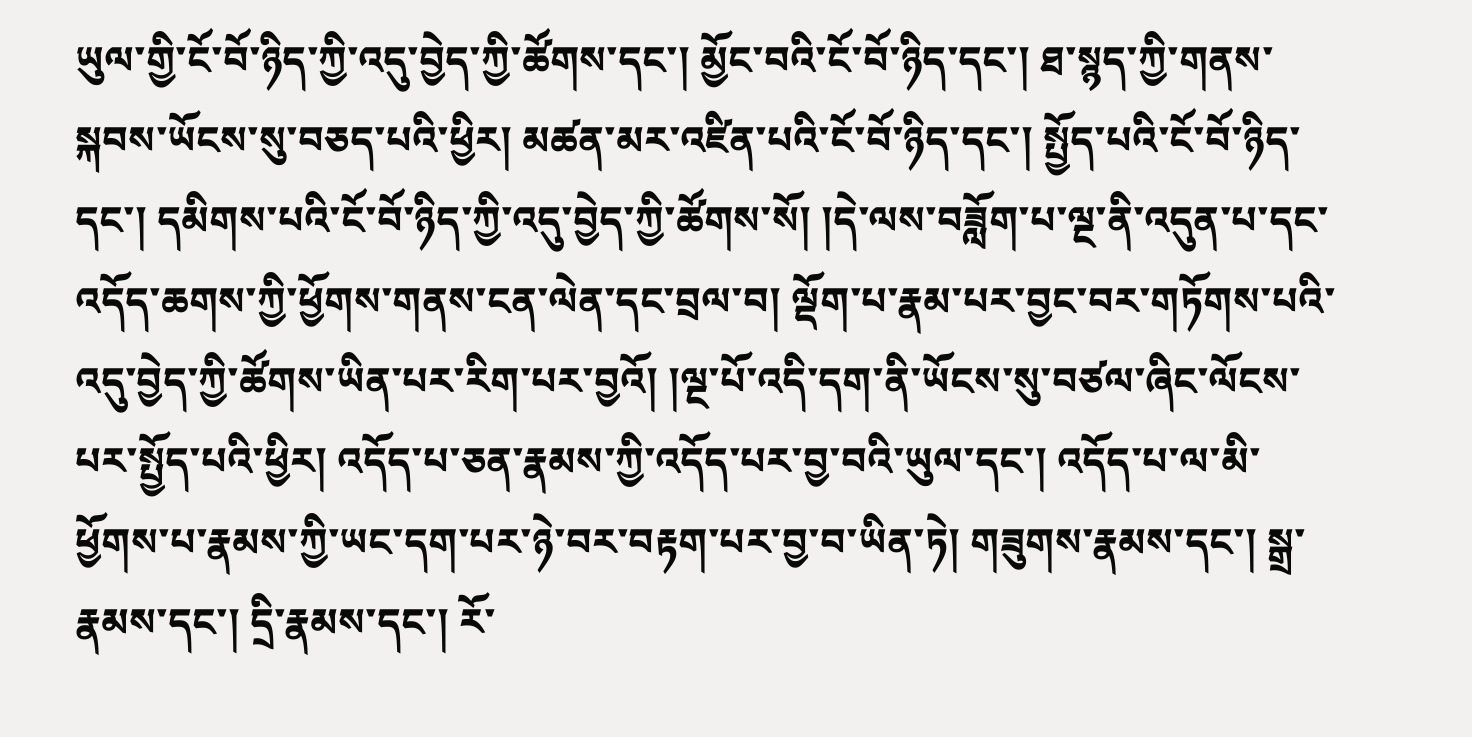ཡུལ་གྱི་ངོ་བོ་ཉིད་ཀྱི་འདུ་བྱེད་ཀྱི་ཚོགས་དང་། མྱོང་བའི་ངོ་བོ་ཉིད་དང་། ཐ་སྙད་ཀྱི་གནས་སྐབས་ཡོངས་སུ་བཅད་པའི་ཕྱིར། མཚན་མར་འཛིན་པའི་ངོ་བོ་ཉིད་དང་། སྤྱོད་པའི་ངོ་བོ་ཉིད་དང་། དམིགས་པའི་ངོ་བོ་ཉིད་ཀྱི་འདུ་བྱེད་ཀྱི་ཚོགས་སོ། །དེ་ལས་བཟློག་པ་ལྔ་ནི་འདུན་པ་དང་འདོད་ཆགས་ཀྱི་ཕྱོགས་གནས་ངན་ལེན་དང་བྲལ་བ། ལྡོག་པ་རྣམ་པར་བྱང་བར་གཏོགས་པའི་འདུ་བྱེད་ཀྱི་ཚོགས་ཡིན་པར་རིག་པར་བྱའོ། །ལྔ་པོ་འདི་དག་ནི་ཡོངས་སུ་བཙལ་ཞིང་ལོངས་པར་སྤྱོད་པའི་ཕྱིར། འདོད་པ་ཅན་རྣམས་ཀྱི་འདོད་པར་བྱ་བའི་ཡུལ་དང་། འདོད་པ་ལ་མི་ཕྱོགས་པ་རྣམས་ཀྱི་ཡང་དག་པར་ཉེ་བར་བརྟག་པར་བྱ་བ་ཡིན་ཏེ། གཟུགས་རྣམས་དང་། སྒྲ་རྣམས་དང་། དྲི་རྣམས་དང་། རོ་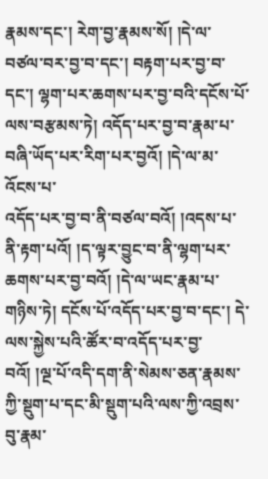རྣམས་དང་། རེག་བྱ་རྣམས་སོ། །དེ་ལ་བཙལ་བར་བྱ་བ་དང་། བརྟག་པར་བྱ་བ་དང་། ལྷག་པར་ཆགས་པར་བྱ་བའི་དངོས་པོ་ལས་བརྩམས་ཏེ། འདོད་པར་བྱ་བ་རྣམ་པ་བཞི་ཡོད་པར་རིག་པར་བྱའོ། །དེ་ལ་མ་འོངས་པ་
འདོད་པར་བྱ་བ་ནི་བཙལ་བའོ། །འདས་པ་ནི་རྟག་པའོ། །ད་ལྟར་བྱུང་བ་ནི་ལྷག་པར་ཆགས་པར་བྱ་བའོ། །དེ་ལ་ཡང་རྣམ་པ་གཉིས་ཏེ། དངོས་པོ་འདོད་པར་བྱ་བ་དང་། དེ་ལས་སྐྱེས་པའི་ཚོར་བ་འདོད་པར་བྱ་བའོ། །ལྔ་པོ་འདི་དག་ནི་སེམས་ཅན་རྣམས་ཀྱི་སྡུག་པ་དང་མི་སྡུག་པའི་ལས་ཀྱི་འབྲས་བུ་རྣམ་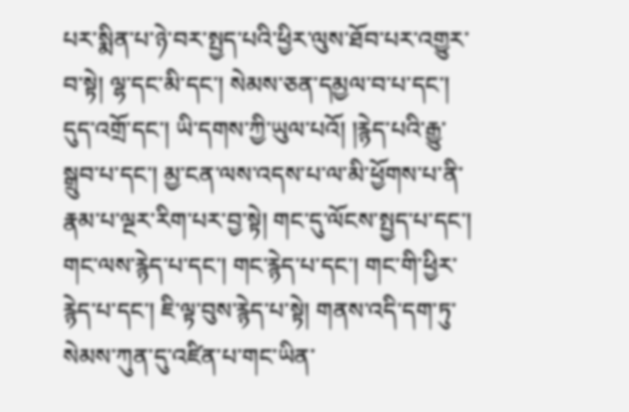པར་སྨིན་པ་ཉེ་བར་སྤྱད་པའི་ཕྱིར་ལུས་ཐོབ་པར་འགྱུར་བ་སྟེ། ལྷ་དང་མི་དང་། སེམས་ཅན་དམྱལ་བ་པ་དང་། དུད་འགྲོ་དང་། ཡི་དགས་ཀྱི་ཡུལ་པའོ། །རྙེད་པའི་རྒྱུ་སྒྲུབ་པ་དང་། མྱ་ངན་ལས་འདས་པ་ལ་མི་ཕྱོགས་པ་ནི་རྣམ་པ་ལྔར་རིག་པར་བྱ་སྟེ། གང་དུ་ལོངས་སྤྱད་པ་དང་། གང་ལས་རྙེད་པ་དང་། གང་རྙེད་པ་དང་། གང་གི་ཕྱིར་རྙེད་པ་དང་། ཇི་ལྟ་བུས་རྙེད་པ་སྟེ། གནས་འདི་དག་ཏུ་སེམས་ཀུན་དུ་འཛིན་པ་གང་ཡིན་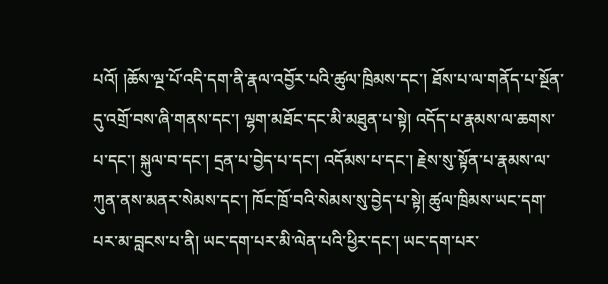པའོ། །ཆོས་ལྔ་པོ་འདི་དག་ནི་རྣལ་འབྱོར་པའི་ཚུལ་ཁྲིམས་དང་། ཐོས་པ་ལ་གནོད་པ་སྔོན་དུ་འགྲོ་བས་ཞི་གནས་དང་། ལྷག་མཐོང་དང་མི་མཐུན་པ་སྟེ། འདོད་པ་རྣམས་ལ་ཆགས་པ་དང་། སྐུལ་བ་དང་། དྲན་པ་བྱེད་པ་དང་། འདོམས་པ་དང་། རྗེས་སུ་སྟོན་པ་རྣམས་ལ་ཀུན་ནས་མནར་སེམས་དང་། ཁོང་ཁྲོ་བའི་སེམས་སུ་བྱེད་པ་སྟེ། ཚུལ་ཁྲིམས་ཡང་དག་པར་མ་བླངས་པ་ནི། ཡང་དག་པར་མི་ལེན་པའི་ཕྱིར་དང་། ཡང་དག་པར་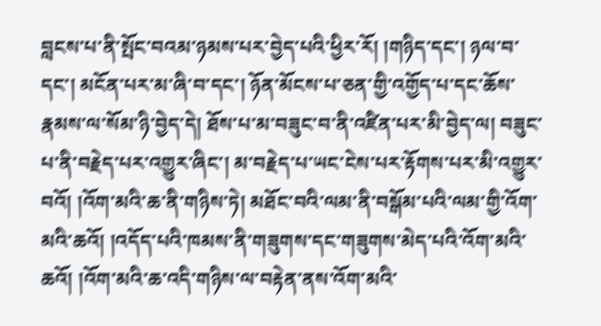བླངས་པ་ནི་སྤོང་བའམ་ཉམས་པར་བྱེད་པའི་ཕྱིར་རོ། །གཉིད་དང་། ཉལ་བ་དང་། མངོན་པར་མ་ཞི་བ་དང་། ཉོན་མོངས་པ་ཅན་གྱི་འགྱོད་པ་དང་ཆོས་རྣམས་ལ་སོམ་ཉི་བྱེད་དེ། ཐོས་པ་མ་བཟུང་བ་ནི་འཛིན་པར་མི་བྱེད་ལ། བཟུང་པ་ནི་བརྗེད་པར་འགྱུར་ཞིང་། མ་བརྗེད་པ་ཡང་ངེས་པར་རྟོགས་པར་མི་འགྱུར་བའོ། །འོག་མའི་ཆ་ནི་གཉིས་ཏེ། མཐོང་བའི་ལམ་ནི་བསྒོམ་པའི་ལམ་གྱི་འོག་མའི་ཆའོ། །འདོད་པའི་ཁམས་ནི་གཟུགས་དང་གཟུགས་མེད་པའི་འོག་མའི་ཆའོ། །འོག་མའི་ཆ་འདི་གཉིས་ལ་བརྟེན་ནས་འོག་མའི་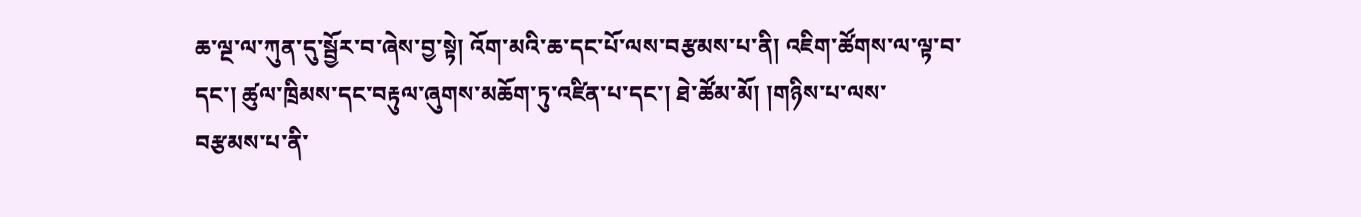ཆ་ལྔ་ལ་ཀུན་དུ་སྦྱོར་བ་ཞེས་བྱ་སྟེ། འོག་མའི་ཆ་དང་པོ་ལས་བརྩམས་པ་ནི། འཇིག་ཚོགས་ལ་ལྟ་བ་དང་། ཚུལ་ཁྲིམས་དང་བརྟུལ་ཞུགས་མཆོག་ཏུ་འཛིན་པ་དང་། ཐེ་ཚོམ་མོ། །གཉིས་པ་ལས་
བརྩམས་པ་ནི་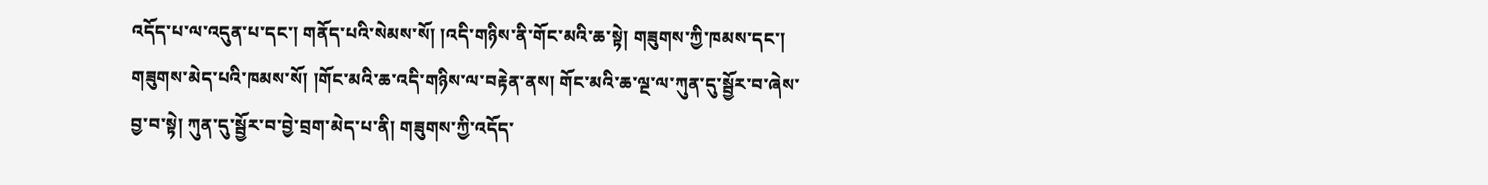འདོད་པ་ལ་འདུན་པ་དང་། གནོད་པའི་སེམས་སོ། །འདི་གཉིས་ནི་གོང་མའི་ཆ་སྟེ། གཟུགས་ཀྱི་ཁམས་དང་། གཟུགས་མེད་པའི་ཁམས་སོ། །གོང་མའི་ཆ་འདི་གཉིས་ལ་བརྟེན་ནས། གོང་མའི་ཆ་ལྔ་ལ་ཀུན་དུ་སྦྱོར་བ་ཞེས་བྱ་བ་སྟེ། ཀུན་དུ་སྦྱོར་བ་བྱེ་བྲག་མེད་པ་ནི། གཟུགས་ཀྱི་འདོད་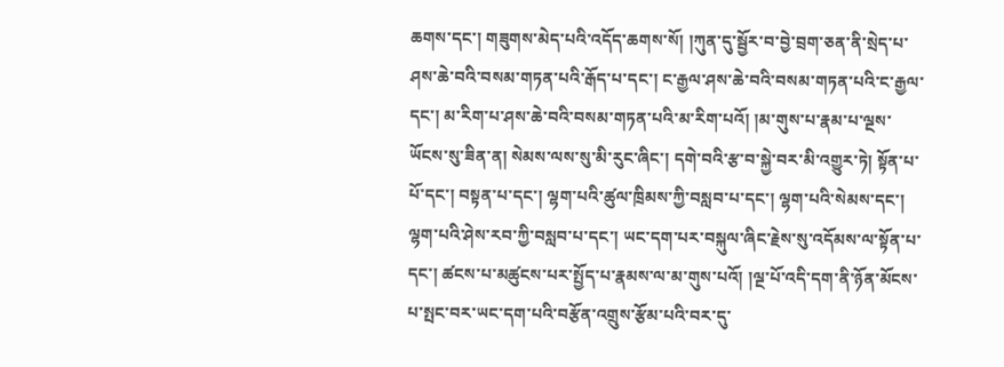ཆགས་དང་། གཟུགས་མེད་པའི་འདོད་ཆགས་སོ། །ཀུན་དུ་སྦྱོར་བ་བྱེ་བྲག་ཅན་ནི་སྲེད་པ་ཤས་ཆེ་བའི་བསམ་གཏན་པའི་རྒོད་པ་དང་། ང་རྒྱལ་ཤས་ཆེ་བའི་བསམ་གཏན་པའི་ང་རྒྱལ་དང་། མ་རིག་པ་ཤས་ཆེ་བའི་བསམ་གཏན་པའི་མ་རིག་པའོ། །མ་གུས་པ་རྣམ་པ་ལྔས་ཡོངས་སུ་ཟིན་ན། སེམས་ལས་སུ་མི་རུང་ཞིང་། དགེ་བའི་རྩ་བ་སྐྱེ་བར་མི་འགྱུར་ཏེ། སྟོན་པ་པོ་དང་། བསྟན་པ་དང་། ལྷག་པའི་ཚུལ་ཁྲིམས་ཀྱི་བསླབ་པ་དང་། ལྷག་པའི་སེམས་དང་། ལྷག་པའི་ཤེས་རབ་ཀྱི་བསླབ་པ་དང་། ཡང་དག་པར་བསྐུལ་ཞིང་རྗེས་སུ་འདོམས་ལ་སྟོན་པ་དང་། ཚངས་པ་མཚུངས་པར་སྤྱོད་པ་རྣམས་ལ་མ་གུས་པའོ། །ལྔ་པོ་འདི་དག་ནི་ཉོན་མོངས་པ་སྤང་བར་ཡང་དག་པའི་བརྩོན་འགྲུས་རྩོམ་པའི་བར་དུ་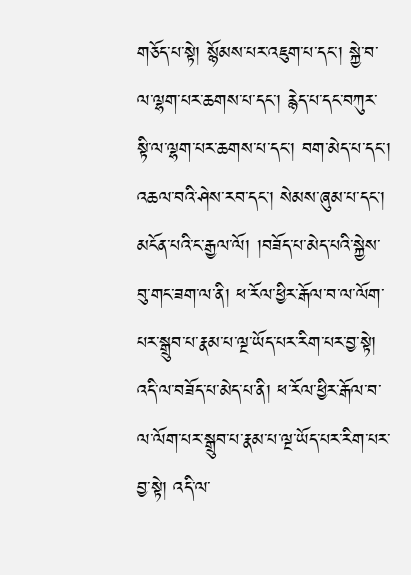གཅོད་པ་སྟེ། སྙོམས་པར་འཇུག་པ་དང་། སྐྱེ་བ་ལ་ལྷག་པར་ཆགས་པ་དང་། རྙེད་པ་དང་བཀུར་སྟི་ལ་ལྷག་པར་ཆགས་པ་དང་། བག་མེད་པ་དང་། འཆལ་བའི་ཤེས་རབ་དང་། སེམས་ཞུམ་པ་དང་། མངོན་པའི་ང་རྒྱལ་ལོ། །བཟོད་པ་མེད་པའི་སྐྱེས་བུ་གང་ཟག་ལ་ནི། ཕ་རོལ་ཕྱིར་རྒོལ་བ་ལ་ལོག་པར་སྒྲུབ་པ་རྣམ་པ་ལྔ་ཡོད་པར་རིག་པར་བྱ་སྟེ། འདི་ལ་བཟོད་པ་མེད་པ་ནི། ཕ་རོལ་ཕྱིར་རྒོལ་བ་ལ་ལོག་པར་སྒྲུབ་པ་རྣམ་པ་ལྔ་ཡོད་པར་རིག་པར་བྱ་སྟེ། འདི་ལ་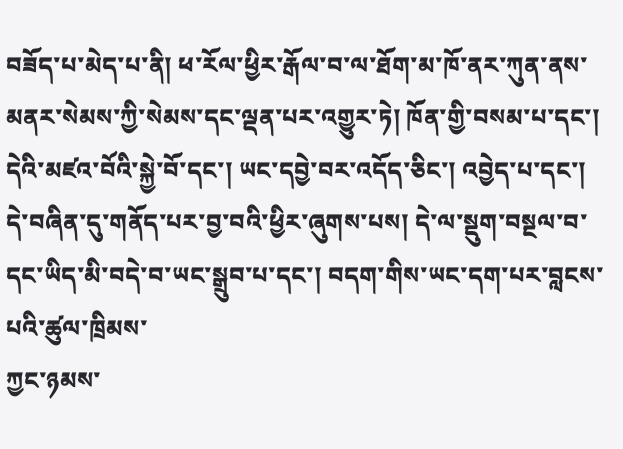བཟོད་པ་མེད་པ་ནི། ཕ་རོལ་ཕྱིར་རྒོལ་བ་ལ་ཐོག་མ་ཁོ་ནར་ཀུན་ནས་མནར་སེམས་ཀྱི་སེམས་དང་ལྡན་པར་འགྱུར་ཏེ། ཁོན་གྱི་བསམ་པ་དང་། དེའི་མཛའ་བོའི་སྐྱེ་བོ་དང་། ཡང་དབྱེ་བར་འདོད་ཅིང་། འབྱེད་པ་དང་། དེ་བཞིན་དུ་གནོད་པར་བྱ་བའི་ཕྱིར་ཞུགས་པས། དེ་ལ་སྡུག་བསྔལ་བ་དང་ཡིད་མི་བདེ་བ་ཡང་སྒྲུབ་པ་དང་། བདག་གིས་ཡང་དག་པར་བླངས་པའི་ཚུལ་ཁྲིམས་
ཀྱང་ཉམས་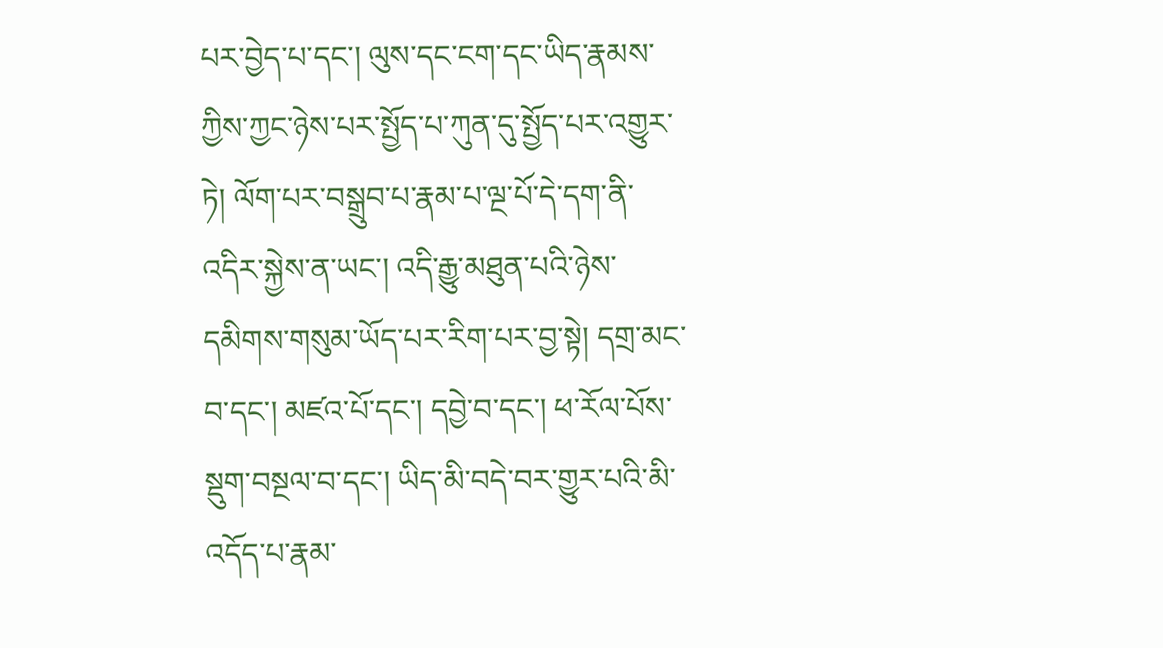པར་བྱེད་པ་དང་། ལུས་དང་ངག་དང་ཡིད་རྣམས་ཀྱིས་ཀྱང་ཉེས་པར་སྤྱོད་པ་ཀུན་དུ་སྤྱོད་པར་འགྱུར་ཏེ། ལོག་པར་བསྒྲུབ་པ་རྣམ་པ་ལྔ་པོ་དེ་དག་ནི་འདིར་སྐྱེས་ན་ཡང་། འདི་རྒྱུ་མཐུན་པའི་ཉེས་དམིགས་གསུམ་ཡོད་པར་རིག་པར་བྱ་སྟེ། དགྲ་མང་བ་དང་། མཛའ་པོ་དང་། དབྱེ་བ་དང་། ཕ་རོལ་པོས་སྡུག་བསྔལ་བ་དང་། ཡིད་མི་བདེ་བར་གྱུར་པའི་མི་འདོད་པ་རྣམ་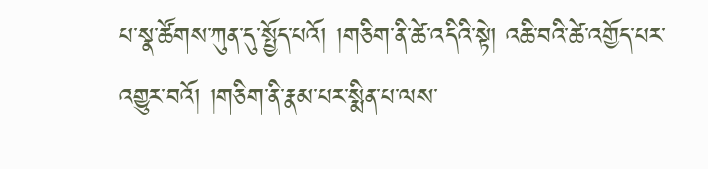པ་སྣ་ཚོགས་ཀུན་དུ་སྤྱོད་པའོ། །གཅིག་ནི་ཚེ་འདིའི་སྟེ། འཆི་བའི་ཚེ་འགྱོད་པར་འགྱུར་བའོ། །གཅིག་ནི་རྣམ་པར་སྨིན་པ་ལས་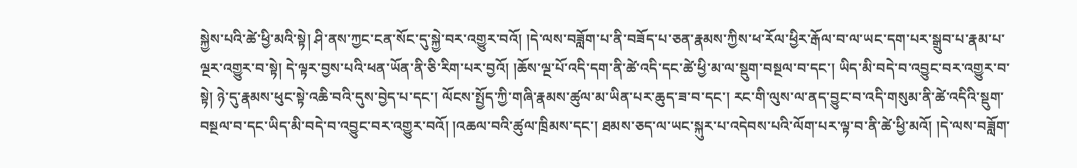སྐྱེས་པའི་ཚེ་ཕྱི་མའི་སྟེ། ཤི་ནས་ཀྱང་ངན་སོང་དུ་སྐྱེ་བར་འགྱུར་བའོ། །དེ་ལས་བཟློག་པ་ནི་བཟོད་པ་ཅན་རྣམས་ཀྱིས་ཕ་རོལ་ཕྱིར་རྒོལ་བ་ལ་ཡང་དག་པར་སྒྲུབ་པ་རྣམ་པ་ལྔར་འགྱུར་བ་སྟེ། དེ་ལྟར་བྱས་པའི་ཕན་ཡོན་ནི་ཅི་རིག་པར་བྱའོ། །ཆོས་ལྔ་པོ་འདི་དག་ནི་ཚེ་འདི་དང་ཚེ་ཕྱི་མ་ལ་སྡུག་བསྔལ་བ་དང་། ཡིད་མི་བདེ་བ་འབྱུང་བར་འགྱུར་བ་སྟེ། ཉེ་དུ་རྣམས་ཕུང་སྟེ་འཆི་བའི་དུས་བྱེད་པ་དང་། ལོངས་སྤྱོད་ཀྱི་གཞི་རྣམས་ཚུལ་མ་ཡིན་པར་ཆུད་ཟ་བ་དང་། རང་གི་ལུས་ལ་ནད་བྱུང་བ་འདི་གསུམ་ནི་ཚེ་འདིའི་སྡུག་བསྔལ་བ་དང་ཡིད་མི་བདེ་བ་འབྱུང་བར་འགྱུར་བའོ། །འཆལ་བའི་ཚུལ་ཁྲིམས་དང་། ཐམས་ཅད་ལ་ཡང་སྐུར་པ་འདེབས་པའི་ལོག་པར་ལྟ་བ་ནི་ཚེ་ཕྱི་མའོ། །དེ་ལས་བཟློག་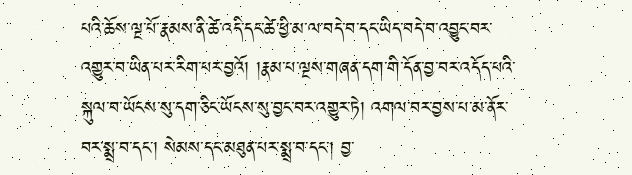པའི་ཆོས་ལྔ་པོ་རྣམས་ནི་ཚེ་འདི་དང་ཚེ་ཕྱི་མ་ལ་བདེ་བ་དང་ཡིད་བདེ་བ་འབྱུང་བར་འགྱུར་བ་ཡིན་པར་རིག་པར་བྱའོ། །རྣམ་པ་ལྔས་གཞན་དག་གི་དོན་བྱ་བར་འདོད་པའི་སྐུལ་བ་ཡོངས་སུ་དག་ཅིང་ཡོངས་སུ་བྱང་བར་འགྱུར་ཏེ། འགལ་བར་བྱས་པ་མ་ནོར་བར་སྨྲ་བ་དང་། སེམས་དང་མཐུན་པར་སྨྲ་བ་དང་། བྱ་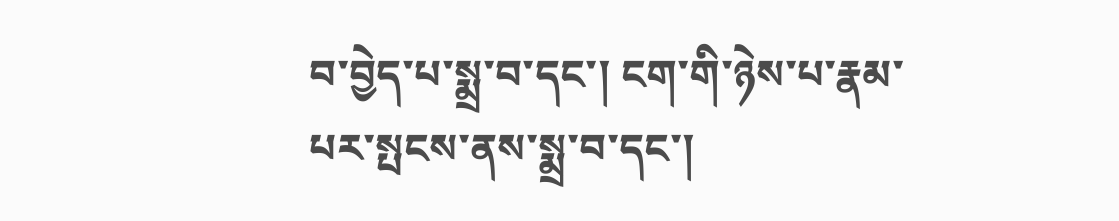བ་བྱེད་པ་སྨྲ་བ་དང་། ངག་གི་ཉེས་པ་རྣམ་པར་སྤངས་ནས་སྨྲ་བ་དང་།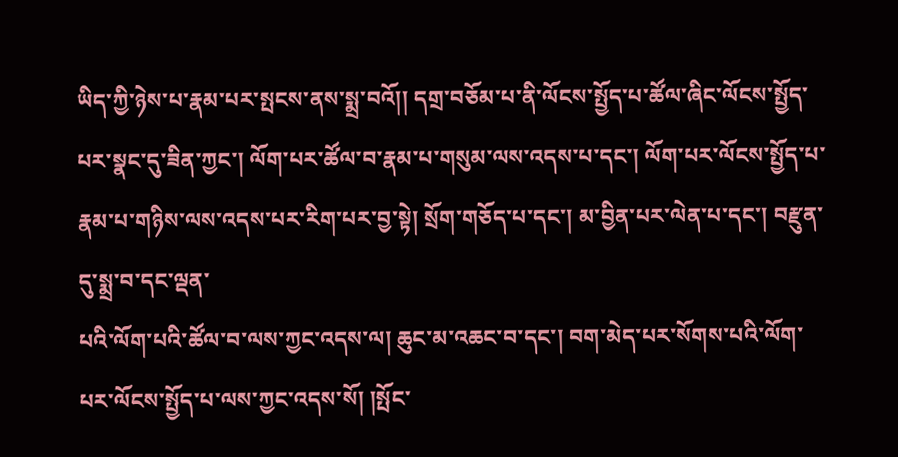ཡིད་ཀྱི་ཉེས་པ་རྣམ་པར་སྤངས་ནས་སྨྲ་བའོ།། དགྲ་བཅོམ་པ་ནི་ལོངས་སྤྱོད་པ་ཚོལ་ཞིང་ལོངས་སྤྱོད་པར་སྣང་དུ་ཟིན་ཀྱང་། ལོག་པར་ཚོལ་བ་རྣམ་པ་གསུམ་ལས་འདས་པ་དང་། ལོག་པར་ལོངས་སྤྱོད་པ་རྣམ་པ་གཉིས་ལས་འདས་པར་རིག་པར་བྱ་སྟེ། སྲོག་གཅོད་པ་དང་། མ་བྱིན་པར་ལེན་པ་དང་། བརྫུན་དུ་སྨྲ་བ་དང་ལྡན་
པའི་ལོག་པའི་ཚོལ་བ་ལས་ཀྱང་འདས་ལ། ཆུང་མ་འཆང་བ་དང་། བག་མེད་པར་སོགས་པའི་ལོག་པར་ལོངས་སྤྱོད་པ་ལས་ཀྱང་འདས་སོ། །སྤོང་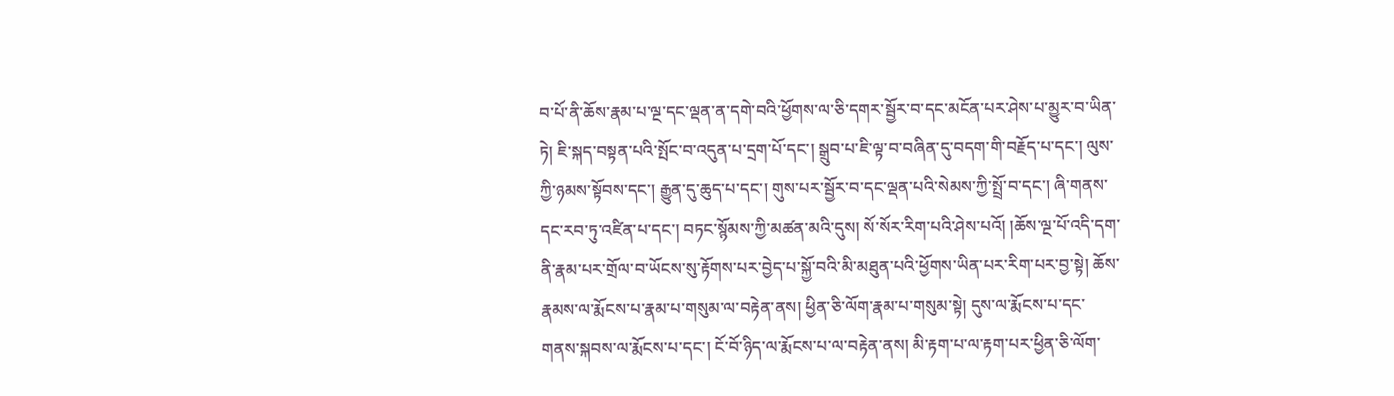བ་པོ་ནི་ཆོས་རྣམ་པ་ལྔ་དང་ལྡན་ན་དགེ་བའི་ཕྱོགས་ལ་ཅི་དགར་སྦྱོར་བ་དང་མངོན་པར་ཤེས་པ་མྱུར་བ་ཡིན་ཏེ། ཇི་སྐད་བསྟན་པའི་སྤོང་བ་འདུན་པ་དྲག་པོ་དང་། སྒྲུབ་པ་ཇི་ལྟ་བ་བཞིན་དུ་བདག་གི་བརྗོད་པ་དང་། ལུས་ཀྱི་ཉམས་སྟོབས་དང་། རྒྱུན་དུ་ཆུད་པ་དང་། གུས་པར་སྦྱོར་བ་དང་ལྡན་པའི་སེམས་ཀྱི་སྤྲོ་བ་དང་། ཞི་གནས་དང་རབ་ཏུ་འཛིན་པ་དང་། བཏང་སྙོམས་ཀྱི་མཚན་མའི་དུས། སོ་སོར་རིག་པའི་ཤེས་པའོ། །ཆོས་ལྔ་པོ་འདི་དག་ནི་རྣམ་པར་གྲོལ་བ་ཡོངས་སུ་རྟོགས་པར་བྱེད་པ་སྐྱོ་བའི་མི་མཐུན་པའི་ཕྱོགས་ཡིན་པར་རིག་པར་བྱ་སྟེ། ཆོས་རྣམས་ལ་རྨོངས་པ་རྣམ་པ་གསུམ་ལ་བརྟེན་ནས། ཕྱིན་ཅི་ལོག་རྣམ་པ་གསུམ་སྟེ། དུས་ལ་རྨོངས་པ་དང་གནས་སྐབས་ལ་རྨོངས་པ་དང་། ངོ་བོ་ཉིད་ལ་རྨོངས་པ་ལ་བརྟེན་ནས། མི་རྟག་པ་ལ་རྟག་པར་ཕྱིན་ཅི་ལོག་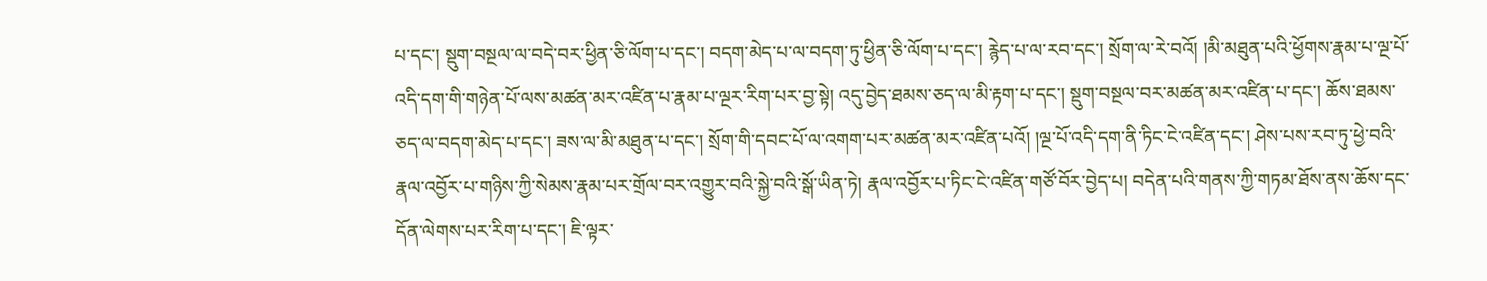པ་དང་། སྡུག་བསྔལ་ལ་བདེ་བར་ཕྱིན་ཅི་ལོག་པ་དང་། བདག་མེད་པ་ལ་བདག་ཏུ་ཕྱིན་ཅི་ལོག་པ་དང་། རྙེད་པ་ལ་རབ་དང་། སྲོག་ལ་རེ་བའོ། །མི་མཐུན་པའི་ཕྱོགས་རྣམ་པ་ལྔ་པོ་འདི་དག་གི་གཉེན་པོ་ལས་མཚན་མར་འཛིན་པ་རྣམ་པ་ལྔར་རིག་པར་བྱ་སྟེ། འདུ་བྱེད་ཐམས་ཅད་ལ་མི་རྟག་པ་དང་། སྡུག་བསྔལ་བར་མཚན་མར་འཛིན་པ་དང་། ཆོས་ཐམས་ཅད་ལ་བདག་མེད་པ་དང་། ཟས་ལ་མི་མཐུན་པ་དང་། སྲོག་གི་དབང་པོ་ལ་འགག་པར་མཚན་མར་འཛིན་པའོ། །ལྔ་པོ་འདི་དག་ནི་ཏིང་ངེ་འཛིན་དང་། ཤེས་པས་རབ་ཏུ་ཕྱེ་བའི་རྣལ་འབྱོར་པ་གཉིས་ཀྱི་སེམས་རྣམ་པར་གྲོལ་བར་འགྱུར་བའི་སྐྱེ་བའི་སྒོ་ཡིན་ཏེ། རྣལ་འབྱོར་པ་ཏིང་ངེ་འཛིན་གཙོ་བོར་བྱེད་པ། བདེན་པའི་གནས་ཀྱི་གཏམ་ཐོས་ནས་ཆོས་དང་དོན་ལེགས་པར་རིག་པ་དང་། ཇི་ལྟར་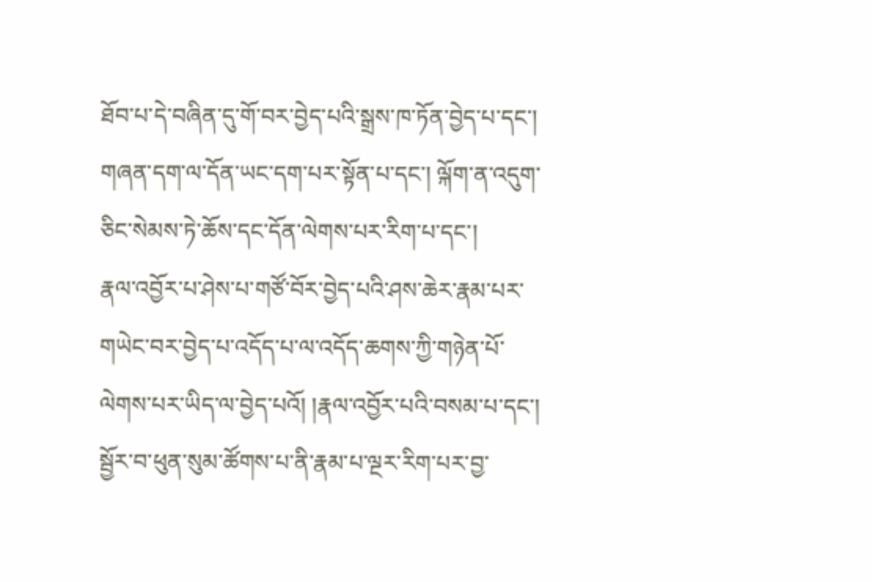ཐོབ་པ་དེ་བཞིན་དུ་གོ་བར་བྱེད་པའི་སྒྲས་ཁ་ཏོན་བྱེད་པ་དང་། གཞན་དག་ལ་དོན་ཡང་དག་པར་སྟོན་པ་དང་། ལྐོག་ན་འདུག་ཅིང་སེམས་ཏེ་ཆོས་དང་དོན་ལེགས་པར་རིག་པ་དང་།
རྣལ་འབྱོར་པ་ཤེས་པ་གཙོ་བོར་བྱེད་པའི་ཤས་ཆེར་རྣམ་པར་གཡེང་བར་བྱེད་པ་འདོད་པ་ལ་འདོད་ཆགས་ཀྱི་གཉེན་པོ་ལེགས་པར་ཡིད་ལ་བྱེད་པའོ། །རྣལ་འབྱོར་པའི་བསམ་པ་དང་། སྦྱོར་བ་ཕུན་སུམ་ཚོགས་པ་ནི་རྣམ་པ་ལྔར་རིག་པར་བྱ་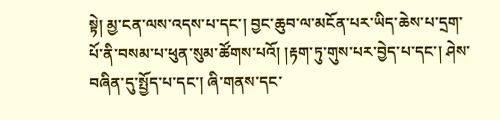སྟེ། མྱ་ངན་ལས་འདས་པ་དང་། བྱང་ཆུབ་ལ་མངོན་པར་ཡིད་ཆེས་པ་དྲག་པོ་ནི་བསམ་པ་ཕུན་སུམ་ཚོགས་པའོ། །རྟག་ཏུ་གུས་པར་བྱེད་པ་དང་། ཤེས་བཞིན་དུ་སྤྱོད་པ་དང་། ཞི་གནས་དང་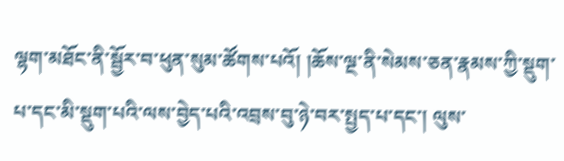ལྷག་མཐོང་ནི་སྦྱོར་བ་ཕུན་སུམ་ཚོགས་པའོ། །ཆོས་ལྔ་ནི་སེམས་ཅན་རྣམས་ཀྱི་སྡུག་པ་དང་མི་སྡུག་པའི་ལས་བྱེད་པའི་འབྲས་བུ་ཉེ་བར་སྤྱད་པ་དང་། ལུས་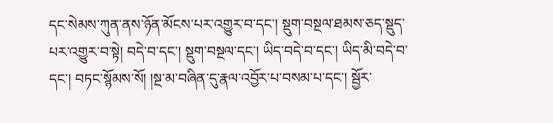དང་སེམས་ཀུན་ནས་ཉོན་མོངས་པར་འགྱུར་བ་དང་། སྡུག་བསྔལ་ཐམས་ཅད་སྡུད་པར་འགྱུར་བ་སྟེ། བདེ་བ་དང་། སྡུག་བསྔལ་དང་། ཡིད་བདེ་བ་དང་། ཡིད་མི་བདེ་བ་དང་། བཏང་སྙོམས་སོ། །སྔ་མ་བཞིན་དུ་རྣལ་འབྱོར་པ་བསམ་པ་དང་། སྦྱོར་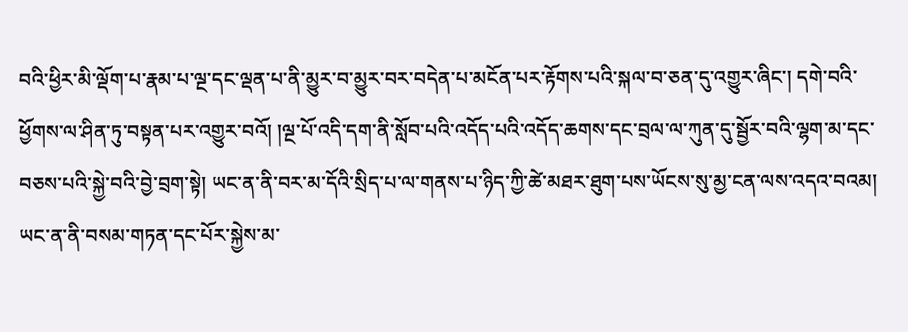བའི་ཕྱིར་མི་ལྡོག་པ་རྣམ་པ་ལྔ་དང་ལྡན་པ་ནི་མྱུར་བ་མྱུར་བར་བདེན་པ་མངོན་པར་རྟོགས་པའི་སྐལ་བ་ཅན་དུ་འགྱུར་ཞིང་། དགེ་བའི་ཕྱོགས་ལ་ཤིན་ཏུ་བསྟན་པར་འགྱུར་བའོ། །ལྔ་པོ་འདི་དག་ནི་སློབ་པའི་འདོད་པའི་འདོད་ཆགས་དང་བྲལ་ལ་ཀུན་དུ་སྦྱོར་བའི་ལྷག་མ་དང་བཅས་པའི་སྐྱེ་བའི་བྱེ་བྲག་སྟེ། ཡང་ན་ནི་བར་མ་དོའི་སྲིད་པ་ལ་གནས་པ་ཉིད་ཀྱི་ཚེ་མཐར་ཐུག་པས་ཡོངས་སུ་མྱ་ངན་ལས་འདའ་བའམ། ཡང་ན་ནི་བསམ་གཏན་དང་པོར་སྐྱེས་མ་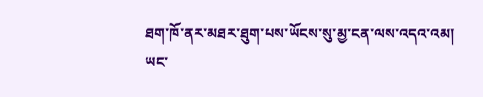ཐག་ཁོ་ནར་མཐར་ཐུག་པས་ཡོངས་སུ་མྱ་ངན་ལས་འདའ་འམ། ཡང་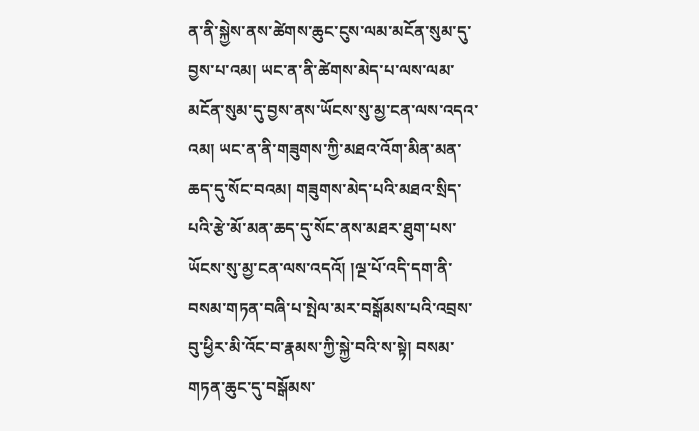ན་ནི་སྐྱེས་ནས་ཚེགས་ཆུང་ངུས་ལམ་མངོན་སུམ་དུ་བྱས་པ་འམ། ཡང་ན་ནི་ཚེགས་མེད་པ་ལས་ལམ་མངོན་སུམ་དུ་བྱས་ནས་ཡོངས་སུ་མྱ་ངན་ལས་འདའ་འམ། ཡང་ན་ནི་གཟུགས་ཀྱི་མཐའ་འོག་མིན་མན་ཆད་དུ་སོང་བའམ། གཟུགས་མེད་པའི་མཐའ་སྲིད་པའི་རྩེ་མོ་མན་ཆད་དུ་སོང་ནས་མཐར་ཐུག་པས་ཡོངས་སུ་མྱ་ངན་ལས་འདའོ། །ལྔ་པོ་འདི་དག་ནི་བསམ་གཏན་བཞི་པ་སྤེལ་མར་བསྒོམས་པའི་འབྲས་བུ་ཕྱིར་མི་འོང་བ་རྣམས་ཀྱི་སྐྱེ་བའི་ས་སྟེ། བསམ་གཏན་ཆུང་དུ་བསྒོམས་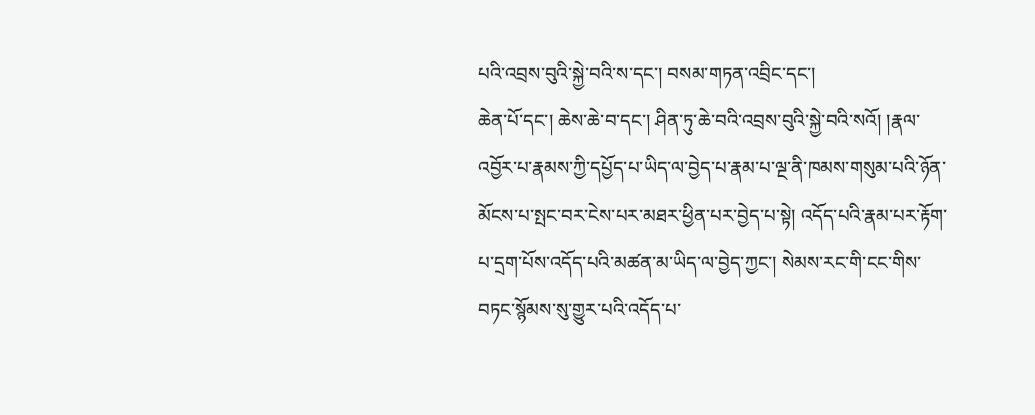པའི་འབྲས་བུའི་སྐྱེ་བའི་ས་དང་། བསམ་གཏན་འབྲིང་དང་།
ཆེན་པོ་དང་། ཆེས་ཆེ་བ་དང་། ཤིན་ཏུ་ཆེ་བའི་འབྲས་བུའི་སྐྱེ་བའི་སའོ། །རྣལ་འབྱོར་པ་རྣམས་ཀྱི་དཔྱོད་པ་ཡིད་ལ་བྱེད་པ་རྣམ་པ་ལྔ་ནི་ཁམས་གསུམ་པའི་ཉོན་མོངས་པ་སྤང་བར་ངེས་པར་མཐར་ཕྱིན་པར་བྱེད་པ་སྟེ། འདོད་པའི་རྣམ་པར་རྟོག་པ་དྲག་པོས་འདོད་པའི་མཚན་མ་ཡིད་ལ་བྱེད་ཀྱང་། སེམས་རང་གི་ངང་གིས་བཏང་སྙོམས་སུ་གྱུར་པའི་འདོད་པ་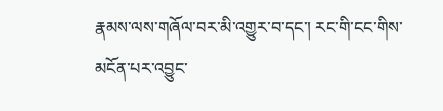རྣམས་ལས་གཞོལ་བར་མི་འགྱུར་བ་དང་། རང་གི་ངང་གིས་མངོན་པར་འབྱུང་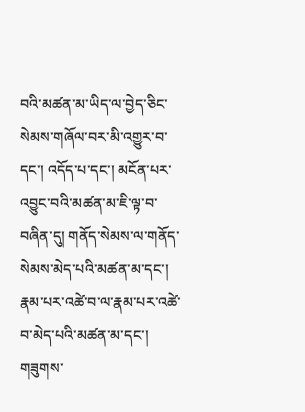བའི་མཚན་མ་ཡིད་ལ་བྱེད་ཅིང་སེམས་གཞོལ་བར་མི་འགྱུར་བ་དང་། འདོད་པ་དང་། མངོན་པར་འབྱུང་བའི་མཚན་མ་ཇི་ལྟ་བ་བཞིན་དུ། གནོད་སེམས་ལ་གནོད་སེམས་མེད་པའི་མཚན་མ་དང་། རྣམ་པར་འཚེ་བ་ལ་རྣམ་པར་འཚེ་བ་མེད་པའི་མཚན་མ་དང་། གཟུགས་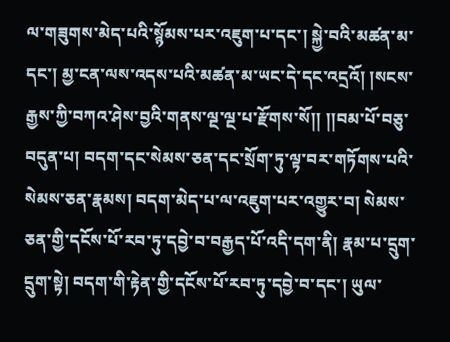ལ་གཟུགས་མེད་པའི་སྙོམས་པར་འཇུག་པ་དང་། སྐྱེ་བའི་མཚན་མ་དང་། མྱ་ངན་ལས་འདས་པའི་མཚན་མ་ཡང་དེ་དང་འདྲའོ། །སངས་རྒྱས་ཀྱི་བཀའ་ཤེས་བྱའི་གནས་ལྔ་ལྔ་པ་རྫོགས་སོ།། །།བམ་པོ་བཅུ་བདུན་པ། བདག་དང་སེམས་ཅན་དང་སྲོག་ཏུ་ལྟ་བར་གཏོགས་པའི་སེམས་ཅན་རྣམས། བདག་མེད་པ་ལ་འཇུག་པར་འགྱུར་བ། སེམས་ཅན་གྱི་དངོས་པོ་རབ་ཏུ་དབྱེ་བ་བརྒྱད་པོ་འདི་དག་ནི། རྣམ་པ་དྲུག་དྲུག་སྟེ། བདག་གི་རྟེན་གྱི་དངོས་པོ་རབ་ཏུ་དབྱེ་བ་དང་། ཡུལ་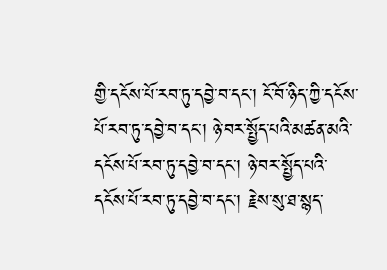གྱི་དངོས་པོ་རབ་ཏུ་དབྱེ་བ་དང་། ངོ་བོ་ཉིད་ཀྱི་དངོས་པོ་རབ་ཏུ་དབྱེ་བ་དང་། ཉེ་བར་སྤྱོད་པའི་མཚན་མའི་དངོས་པོ་རབ་ཏུ་དབྱེ་བ་དང་། ཉེ་བར་སྤྱོད་པའི་དངོས་པོ་རབ་ཏུ་དབྱེ་བ་དང་། རྗེས་སུ་ཐ་སྙད་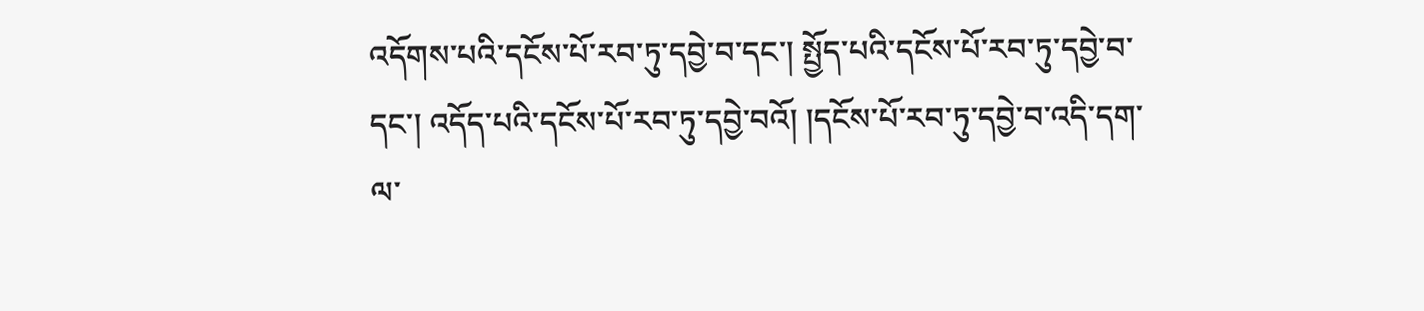འདོགས་པའི་དངོས་པོ་རབ་ཏུ་དབྱེ་བ་དང་། སྤྱོད་པའི་དངོས་པོ་རབ་ཏུ་དབྱེ་བ་དང་། འདོད་པའི་དངོས་པོ་རབ་ཏུ་དབྱེ་བའོ། །དངོས་པོ་རབ་ཏུ་དབྱེ་བ་འདི་དག་ལ་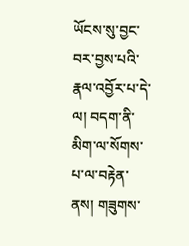ཡོངས་སུ་བྱང་བར་བྱས་པའི་རྣལ་འབྱོར་པ་དེ་ལ། བདག་ནི་མིག་ལ་སོགས་པ་ལ་བརྟེན་ནས། གཟུགས་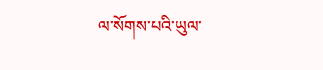ལ་སོགས་པའི་ཡུལ་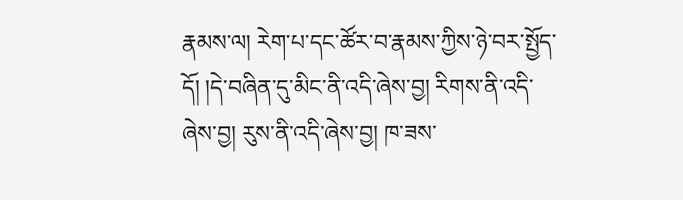རྣམས་ལ། རེག་པ་དང་ཚོར་བ་རྣམས་ཀྱིས་ཉེ་བར་སྤྱོད་དོ། །དེ་བཞིན་དུ་མིང་ནི་འདི་ཞེས་བྱ། རིགས་ནི་འདི་ཞེས་བྱ། རུས་ནི་འདི་ཞེས་བྱ། ཁ་ཟས་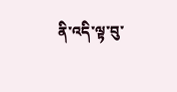ནི་འདི་ལྟ་བུ་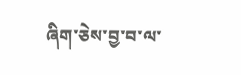ཞིག་ཅེས་བྱ་བ་ལ་